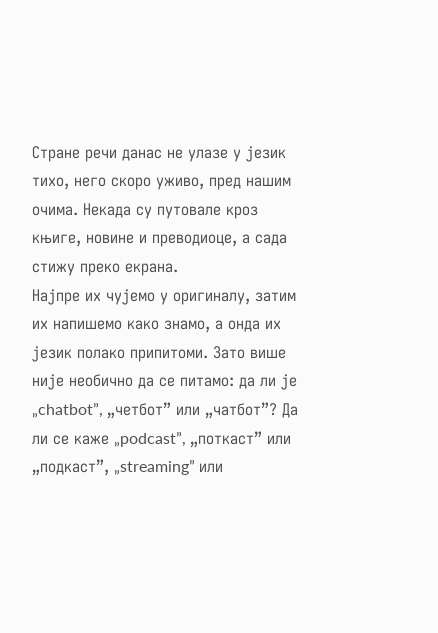Стране речи данас не улазе у језик тихо, него скоро уживо, пред нашим очима. Некада су путовале кроз књиге, новине и преводиоце, а сада стижу преко екрана.
Најпре их чујемо у оригиналу, затим их напишемо како знамо, а онда их језик полако припитоми. Зато више није необично да се питамо: да ли је „chatbot”, „четбот” или „чатбот”? Да ли се каже „podcast”, „поткаст” или „подкаст”, „streaming” или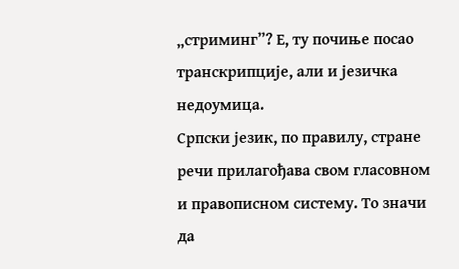„стриминг”? Е, ту почиње посао транскрипције, али и језичка недоумица.
Српски језик, по правилу, стране речи прилагођава свом гласовном и правописном систему. То значи да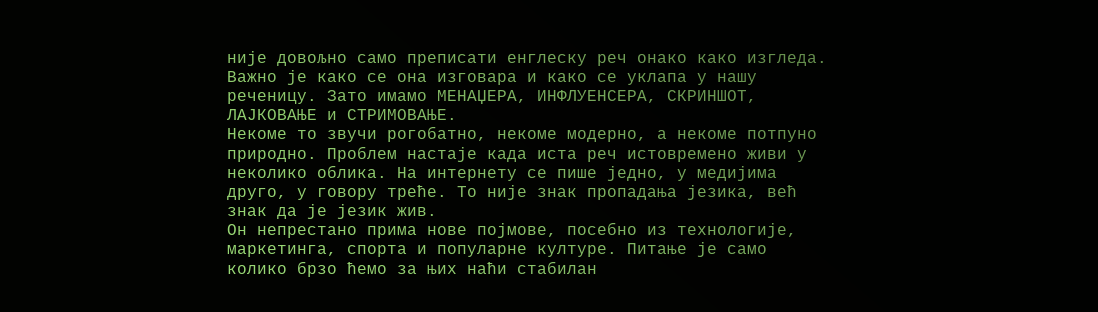није довољно само преписати енглеску реч онако како изгледа. Важно је како се она изговара и како се уклапа у нашу реченицу. Зато имамо МЕНАЏЕРА, ИНФЛУЕНСЕРА, СКРИНШОТ, ЛАЈКОВАЊЕ и СТРИМОВАЊЕ.
Некоме то звучи рогобатно, некоме модерно, а некоме потпуно природно. Проблем настаје када иста реч истовремено живи у неколико облика. На интернету се пише једно, у медијима друго, у говору треће. То није знак пропадања језика, већ знак да је језик жив.
Он непрестано прима нове појмове, посебно из технологије, маркетинга, спорта и популарне културе. Питање је само колико брзо ћемо за њих наћи стабилан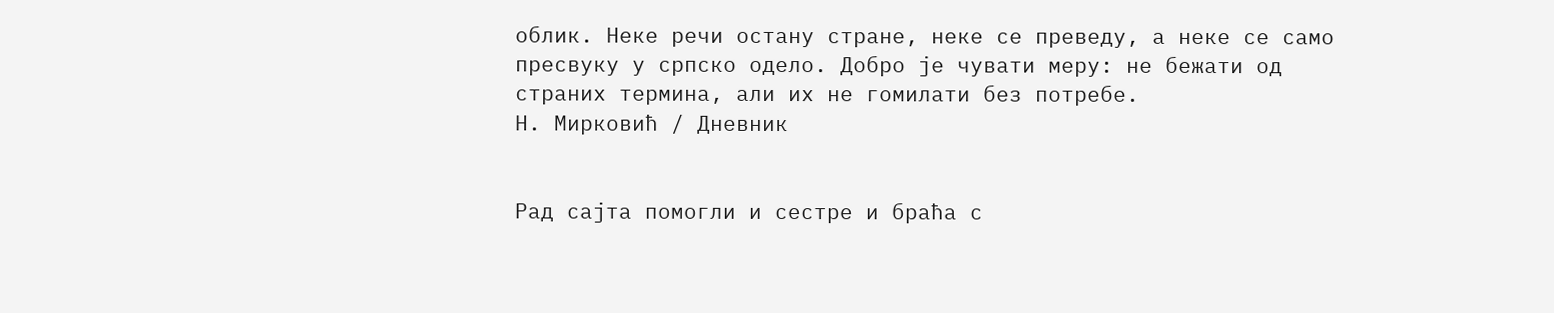облик. Неке речи остану стране, неке се преведу, а неке се само пресвуку у српско одело. Добро је чувати меру: не бежати од страних термина, али их не гомилати без потребе.
Н. Мирковић / Дневник


Рад сајта помогли и сестре и браћа с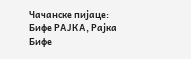Чачанске пијаце:
Бифе РАЈКА, Рајка
Бифе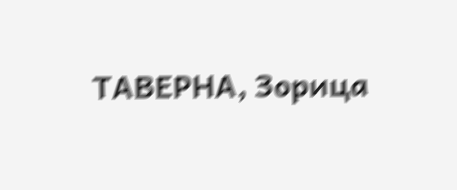ТАВЕРНА, Зорица